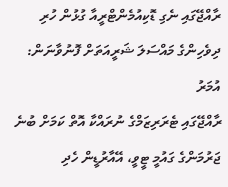ރާއްޖޭގައި ނެގި ޑޮކިއުމެންޓްރީއާ ގުޅުން ހުރި ދިވެހިންގެ މައްސަލަ ޝަރީއަތަށް ފޮނުވާނަން: އުމަރު
ރާއްޖޭގައި ޓެރަރިޒަމްގެ ނުރައްކާ އޮތް ކަމަށް ބުނެ ޖަރުމަންގެ ގައުމީ ޓީވީ، އޭއާރުޑީން ހެދި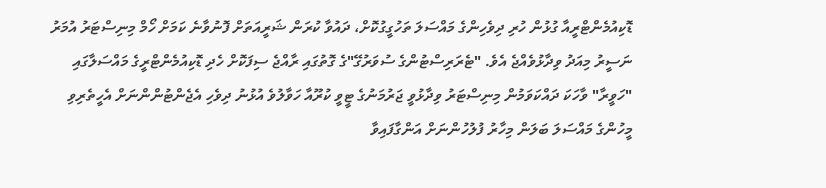ޑޮކިއުމެންޓްރީއާ ގުޅުން ހުރި ދިވެހިންގެ މައްސަލަ ތަހުގީގުކޮށް، ދައުވާ ކުރަން ޝަރީއަތަށް ފޮނުވާނެ ކަމަށް ހޯމް މިނިސްޓަރު އުމަރު ނަސީރު މިއަދު ވިދާޅުވެއްޖެ އެވެ. "ޓެރަރިސްޓުންގެ ސުވަރުގޭ"ގެ ގޮތުގައި ރާއްޖެ ސިފަކޮށް ހެދި ޑޮކިއުމެންޓްރީގެ މައްސަލާގައި "ހަވީރާ" ވާހަކަ ދައްކަވަމުން މިނިސްޓަރު ވިދާޅުވީ ޖަރުމަނުގެ ޓީވީ ކުރޫއާ ހަވާލުވެ އުޅުނު ދިވެހި އެޖެންޓުންންނަށް އެހީތެރިވި މީހުންގެ މައްސަލަ ބަލަން މިހާރު ފުލުހުންނަށް އަންގާފައިވާ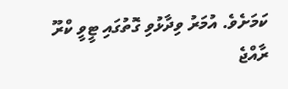ކަމަށެވެ. އުމަރު ވިދާޅުވި ގޮތުގައި ޓީވީ ކްރޫ ރާއްޖެ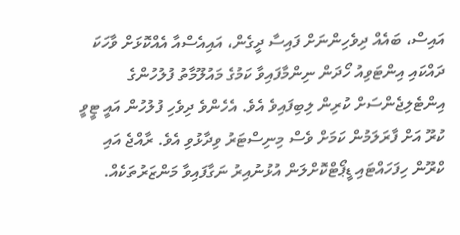އައިސް، ބައެއް ދިވެހިންނަށް ފައިސާ ދީގެން، އައިއެސްއާ އެއްކޮޅަށް ވާހަކަ ދައްކައި އިންޓަވިއު ހޯދަން ނިންމާފައިވާ ކަމުގެ މައުލޫމާތު ފުލުހުންގެ އިންޓެލިޖެންސަށް ކުރިން ލިބިފައިވެ އެވެ. އެހެންވެ ދިވެހި ފުލުހުން އައީ ޓީވީ ކުރޫ އަށް ފާރަލަމުން ކަމަށް ވެސް މިނިސްޓަރު ވިދާޅުވި އެވެ. ރާއްޖެ އައި ކްރޫން ހިފަހައްޓައި ޑީޕޯޓްކޮށްލަން އުޅުނުއިރު ނަގާފައިވާ މަންޒަރުތަކެއް.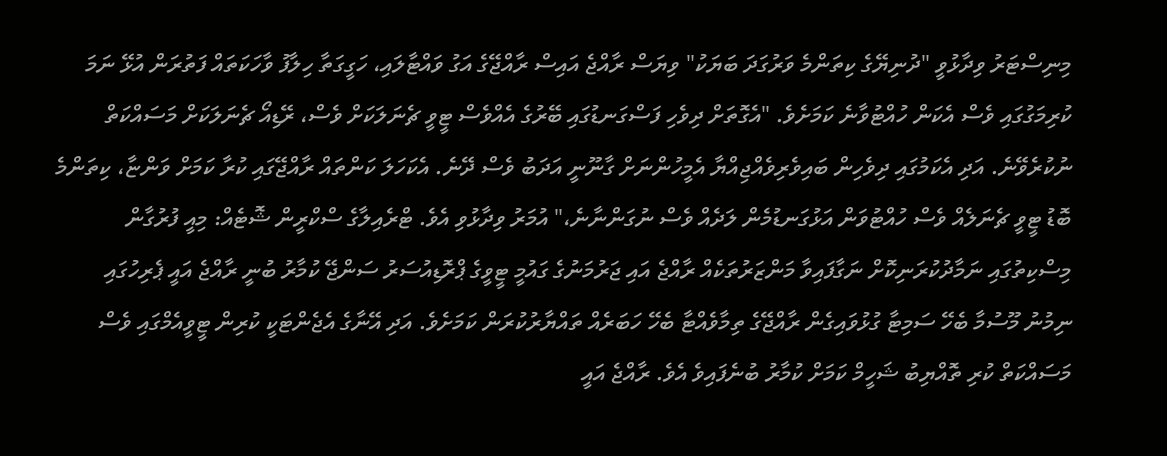މިނިސްޓަރު ވިދާޅުވީ "ދުނިޔޭގެ ކިތަންމެ ވަރުގަދަ ބަޔަކު" ވިޔަސް ރާއްޖެ އައިސް ރާއްޖޭގެ އަގު ވައްޓާލައި، ހަގީގަތާ ހިލާފު ވާހަކަތައް ފަތުރަން އުޅޭ ނަމަ ކުރިމަގުގައި ވެސް އެކަން ހުއްޓުވާނެ ކަމަށެވެ. "އެގޮތަށް ދިވެހި ފަސްގަނޑުގައި ބޭރުގެ އެއްވެސް ޓީވީ ޗެނަލަކަށް ވެސް، ރޭޑިއޯ ޗެނަލަކަށް މަސައްކަތް ނުކުރެވޭނެ. އަދި އެކަމުގައި ދިވެހިން ބައިވެރިވެއްޖިއްޔާ އެމީހުންނަށް ގާނޫނީ އަދަބު ވެސް ދޭނެ. އެކަހަލަ ކަންތައް ރާއްޖޭގައި ކުރާ ކަމަށް ވަންޏާ، ކިތަންމެ ބޮޑު ޓީވީ ޗެނަލެއް ވެސް ހުއްޓުވަން އަޅުގަނޑުމެން ލަދެއް ވެސް ނުގަންނާނެ،" އުމަރު ވިދާޅުވި އެވެ. ޓްރެއިލާގެ ސްކްރީން ޝޮޓެއް: މިއީ ފުރުގާން މިސްކިތުގައި ނަމާދުކުރަނިކޮށް ނަގާފައިވާ މަންޒަރުތަކެއް ރާއްޖެ އައި ޖަރުމަނުގެ ގައުމީ ޓީވީގެ ޕްރޮޑިއުސަރު ސަންޖޭ ކުމާރު ބުނީ ރާއްޖެ އައީ ޕެރިހުގައި ނިމުނު މޫސުމާ ބެހޭ ސަމިޓާ ގުޅުވައިގެން ރާއްޖޭގެ ތިމާވެއްޓާ ބެހޭ ހަބަރެއް ތައްޔާރުކުރަން ކަމަށެވެ. އަދި އޭނާގެ އެޖެންޓަކީ ކުރިން ޓީވީއެމްގައި ވެސް މަސައްކަތް ކުރި ތޮއްޔިބު ޝަހީމް ކަމަށް ކުމާރު ބުނެފައިވެ އެވެ. ރާއްޖެ އައީ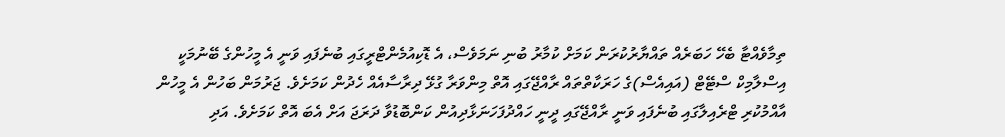ތިމާވެއްޓާ ބެހޭ ހަބަރެއް ތައްޔާރުކުރަން ކަމަށް ކުމާރު ބުނި ނަމަވެސް، އެ ޑޮކިއުމެންޓްރީގައި ބުނެފައި ވަނީ އެ މީހުންގެ ބޭނުމަކީ އިސްލާމިކް ސްޓޭޓް (އައިއެސް)ގެ ހަރަކާތްތައް ރާއްޖޭގައި އޮތް މިންވަރާ ގުޅޭ ދިރާސާއެއް ހެދުން ކަމަށެވެ. ޖަރުމަން ބަހުން އެ މީހުން އާއްމުކުރި ޓްރެއިލާގައި ބުނެފައި ވަނީ ރާއްޖޭގައި ދީނީ ހައްދުފަހަނަޅާދިއުން ކަންބޮޑުވާ ދަރަޖަ އަށް އެބަ އޮތް ކަމަށެވެ. އަދި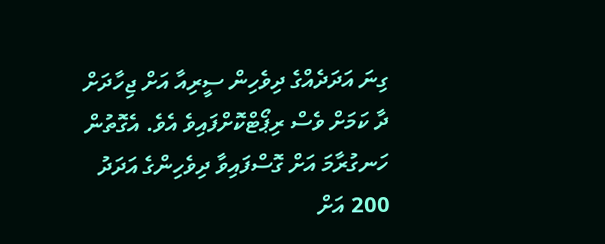ގިނަ އަދަދެއްގެ ދިވެހިން ސީރިއާ އަށް ޖިހާދަށް ދާ ކަމަށް ވެސް ރިޕޯޓްކޮށްފައިވެ އެވެ. އެގޮތުން ހަނގުރާމަ އަށް ގޮސްފައިވާ ދިވެހިންގެ އަދަދު 200 އަށް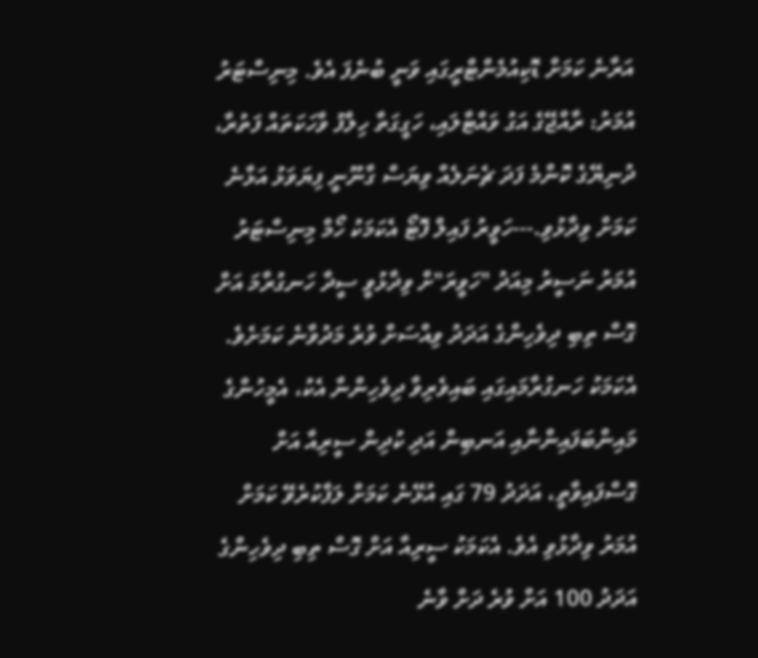އަރާނެ ކަމަށް ޑޮކިއުމެންޓްރީގައި ވަނީ ބުނެފަ އެވެ. މިނިސްޓަރު އުމަރު: ރާއްޖޭގެ އަގު ވައްޓާލައި، ހަގީގަތާ ހިލާފު ވާހަކަތައް ފަތުރާ، ދުނިޔޭގެ ކޮންމެ ފަދަ ޗެނަލެއް ވިޔަސް ގާނޫނީ ފިޔަވަޅު އަޅާނެ ކަމަށް ވިދާޅުވި.---ހަވީރު ފައިލް ފޮޓޯ އެކަމަކު ހޯމް މިނިސްޓަރު އުމަރު ނަސީރު މިއަދު "ހަވީރަ"ށް ވިދާޅުވީ ސީދާ ހަނގުރާމަ އަށް ގޮސް ތިބި ދިވެހިންގެ އަދަދު ވިއްސަށް ވުރެ މަދުވާނެ ކަމަށެވެ. އެކަމަކު ހަނގުރާމައިގައި ބައިވެރިވާ ދިވެހިންނާ އެކު، އެމީހުންގެ މައިންބަފައިންނާއި އަނބިން އަދި ކުދިން ސީރިއާ އަށް ގޮސްފައިވާތީ، އަދަދު 79 ގައި އުޅޭނެ ކަމަށް ލަފާކުރެވޭ ކަމަށް އުމަރު ވިދާޅުވި އެވެ. އެކަމަކު ސީރިއާ އަށް ގޮސް ތިބި ދިވެހިންގެ އަދަދު 100 އަށް ވުރެ ދަށް ވާނެ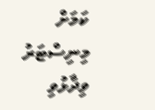ކަމަށް މިނިސްޓަރު ވިދާޅުވި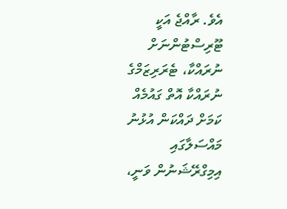އެވެ. ރާއްޖެ އަކީ ޓޫރިސްޓުންނަށް ނުރައްކާ، ޓެރަރިޒަމްގެ ނުރައްކާ އޮތް ގައުމެއް ކަމަށް ދައްކަން އުޅުނު މައްސަލާގައި އިމިގްރޭޝަނުން ވަނީ،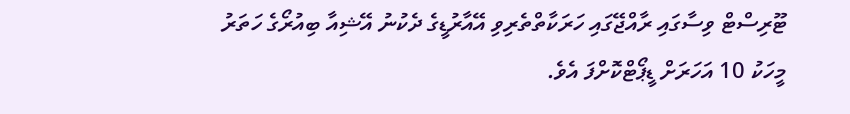ޓޫރިސްޓް ވިސާގައި ރާއްޖޭގައި ހަރަކާތްތެރިވި އޭއާރުޑީގެ ދެކުނު އޭޝިއާ ބިއުރޯގެ ހަތަރު މީހަކު 10 އަހަރަށް ޑީޕޯޓްކޮށްފަ އެވެ.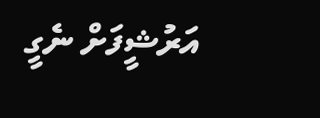އަރުޝީފަށް ނެގީ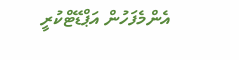އެންމެފަހުން އަޕްޑޭޓްކުރީ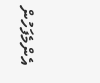އެންމެފަހުން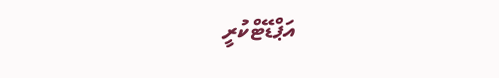އަޕްޑޭޓްކުރީ